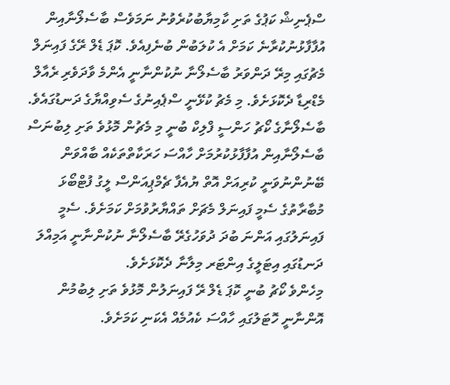ސްޕެނިޝް ކަޕުގެ ތަށި ކާމިޔާބުކުރެވުނު ނަމަވެސް ބާސެލޯނާއިން އުފާފާޅުނުކުރާނެ ކަމަށް އެ ކުލަބުން ބުނެފިއެވެ. ކޮޕަ ޑެލް ރޭގެ ފައިނަލް މެޗުގައި މިރޭ ދަންވަރު ބާސެލޯނާ ނުކުންނާނީ އެންމެ ވާދަވެރި ރެއާލް މެޑްރިޑާ ދެކޮޅަށެވެ. މި މެޗު ކުޅޭނީ ސްޕެއިނުގެ ސެވިއްޔާގެ ދަނޑުގައެވެ.
ބާސެލޯނާގެ ކޯޗު ހަންސީ ފްލިކް ބުނީ މި މެޗުން މޮޅުވެ ތަށި ލިބުނަސް ބާސެލޯނާއިން އުފާފާޅުކުރުމަށް ހާއްސަ ހަރަކާތްތަކެއް ބާއްވަން ބޭނުންނުވަނީ ކުރިއަށް އޮތް ޔުއެފާ ޗެމްޕިއަންސް ލީގު ފުޓްބޯޅަ މުބާރާތުގެ ސެމީ ފައިނަލް މެޗަށް ތައްޔާރުވުމަށް ކަމަށެވެ. ސެމީ ފައިނަލުގައި އަންނަ ބުދަ ދުވަހުގެރޭ ބާސެލޯނާ ނުކުންނާނީ އަމިއްލަ ދަނޑުގައި އިޓަލީގެ އިންޓަރ މިލާނާ ދެކޮޅަށެވެ.
މިހެންވެ ކޯޗު ބުނީ ކޮޕަ ޑެލް ރޭ ފައިނަލުން މޮޅުވެ ތަށި ލިބުމުން އޮންނާނީ ހޮޓަލުގައި ހާއްސަ ކެއުމެއް އެކަނި ކަމަށެވެ.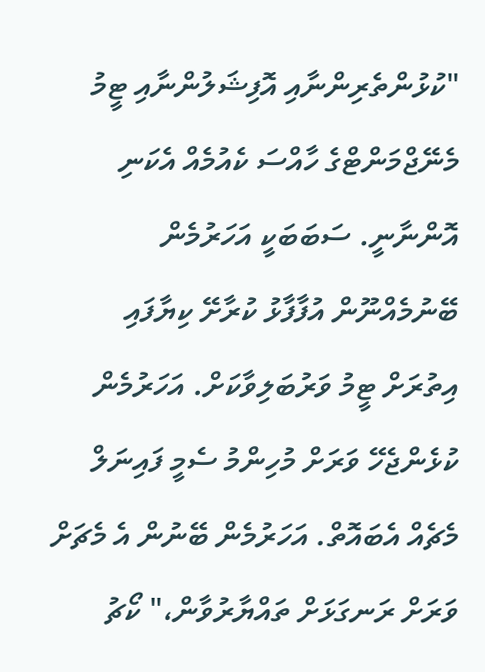"ކުޅުންތެރިންނާއި އޮފިޝަލުންނާއި ޓީމު މެނޭޖްމަންޓްގެ ހާއްސަ ކެއުމެއް އެކަނި އޮންނާނީ. ސަބަބަކީ އަހަރުމެން ބޭނުމެއްނޫން އުފާފާޅު ކުރާށޭ ކިޔާފައި އިތުރަށް ޓީމު ވަރުބަލިވާކަށް. އަހަރުމެން ކުޅެންޖެހޭ ވަރަށް މުހިންމު ސެމީ ފައިނަލް މެޗެއް އެބައޮތް. އަހަރުމެން ބޭނުން އެ މެޗަށް ވަރަށް ރަނގަޅަށް ތައްޔާރުވާން،" ކޯޗު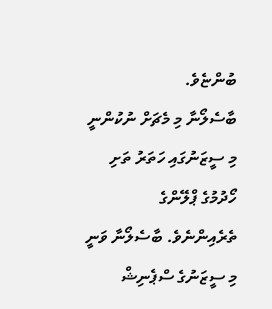ބުންޏެވެ.
ބާސެލޯނާ މި މެޗަށް ނުކުންނީ މި ސީޒަނުގައި ހަތަރު ތަށި ހޯދުމުގެ ޕްލޭންގެ ތެރެއިންނެވެ. ބާސެލޯނާ ވަނީ މި ސީޒަނުގެ ސްޕެނިޝް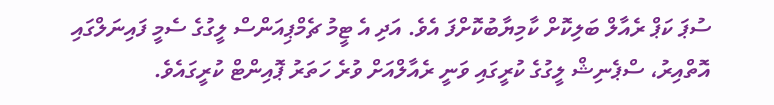ސުޕަ ކަޕް ރެއާލް ބަލިކޮށް ކާމިޔާބުކޮށްފަ އެވެ. އަދި އެ ޓީމު ޗެމްޕިއަންސް ލީގުގެ ސެމީ ފައިނަލްގައި އޮތްއިރު، ސްޕެނިޝް ލީގުގެ ކުރީގައި ވަނީ ރެއާލްއަށް ވުރެ ހަތަރު ޕޮއިންޓް ކުރީގައެވެ.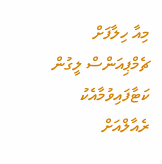މިއާ ހިލާފަށް ޗެމްޕިއަންސް ލީގުން ކަޓާފައިވުމާއެކު ރެއާލްއަށް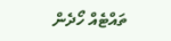ތައްޓެއް ހޯދެން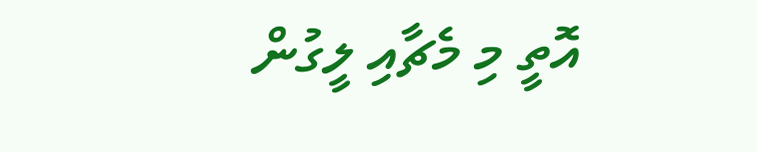އޮތީ މި މެޗާއި ލީގުން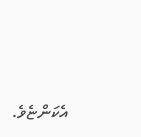އެކަންޏެވެ.